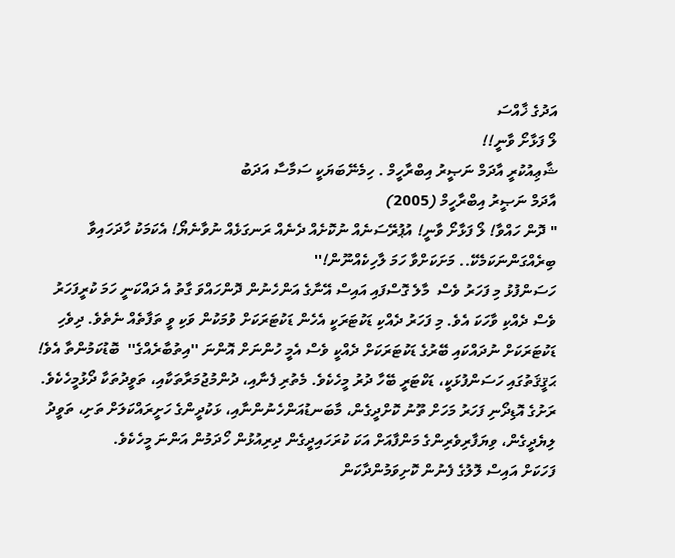އަދުގެ ޚާއްސަ
ލޯ ފަޅާށޯ ވާނީ!!
ޝާޢިއުކުރީ އާދަމް ނަޞީރު އިބްރާހީމް . ހިމެނޭބަޔަކީ ސަމާސާ އަދަބު
އާދަމް ނަޞީރު އިބްރާހީމް (2005)
" ދޮން ހައްވާ! ލޯ ފަޅާށޯ ވާނީ! އުޕުރޭސަނެއް ނުކޮށެއް ދެނެއް ރަނގަޅެއް ނުވާނެޔޯ! އެކަމަކު ހާދަހައިވާ  ބިރެއްގަންނަކަމެކޭ.. މަށަކަށްވާ ހަމަ ލާހިކެއްނޫން!''
ހަސަންފުޅު މި ފަހަރު ވެސް  މާލެ ގޮސްފައި އައިސް އޭނާގެ އަންހެނުން ދޮންހައްވަ ގާތު އެ ދައްކަނީ ހަމަ ކުރީފަހަރު ވެސް ދެއްކި ވާހަކަ އެވެ. މި ފަހަރު ދެއްކި ޑަކުޓަރަކީ އެހެން ޑަކުޓަރަކަށް ވުމަކުން ވަކި ވީ ތަފާތެއް ނެތެވެ. ދިވެހި ޑަކުޓަރަކަށް ނުދައްކައި ބޭރުގެ ޑަކުޓަރަކަށް ދެއްކީ ވެސް އެމީ ހުންނަށް އޮންނަ ''އިތުބާރެއްގެ''  ބޮޑުކަމުންތާ އެވެ!
ޙަޤީޤަތުގައި ހަސަންފުޅަކީ، ޑަކްޓަރީ ބޭހާ ދުރު މީހެކެވެ. މެތުރި ފެނާއި، ދުންމުޖުމަރާތަކާއި، ތަވީދުތަކާ ދޯޅުމީހެކެވެ. ރަށުގެ އޮޑިދޯނި ފަހަރު މަހަށް ތޫނު ކޮށްދީގެން، މާބަނޑުއަންހެނުންނާއި، ޅަކުދީންގެ ހަށީރައްކަލަށް ތަށި، ތަވީދު ލިޔެދީގެން، ވިޔަފާރިވެރިންގެ މަންފާއަށް އަކަ ކުރަހައިދީގެން ދިރިއުޅުން ހޯދަމުން އަންނަ މީހެކެވެ.
ފަހަކަށް އައިސް ލޮލުގެ ފެނުން ކޮށިވަމުންދާކަން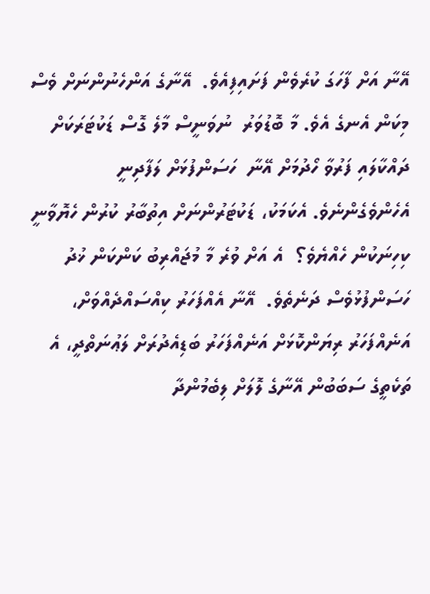އޭނާ އަށް ފާހަގަ ކުރެވެން ފަށައިފިއެވެ.  އޭނާގެ އަންހެނުންނަށް ވެސް މިކަން އެނގެ އެވެ. މާ ބޮޑުވަރު  ނުވަނީސް މާލެ ގޮސް ޑަކުޓަރަކަށް ދައްކާލައި ފަރުވާ ހޯދުމަށް އޭނާ  ހަސަންފުޅަށް ލަފާދިނީ އެހެންވެގެންނެވެ. އެކަމަކު، ޑަކުޓަރުންނަށް އިތުބާރު ކުރުން ހެޔޮވާނީ ކިހިނަކުން ހެއްޔެވެ؟  އެ އަށް ވުރެ މާ މުޖައްރިބު ކަންކަން ޚުދު ހަސަންފުޅުވެސް ދަނެތެވެ.  އޭނާ އެއްފަހަރު ކިއްސައްދެއްވަށް، އަނެއްފަހަރު ރިޔަންކޮޅަށް އަނެއްފަހަރު ބަޑިއެދުރަށް ލަޢުނަތްދީ، އެ ތަކެތީގެ ސަބަބުން އޭނާގެ ލޮލަށް ލިބެމުންދާ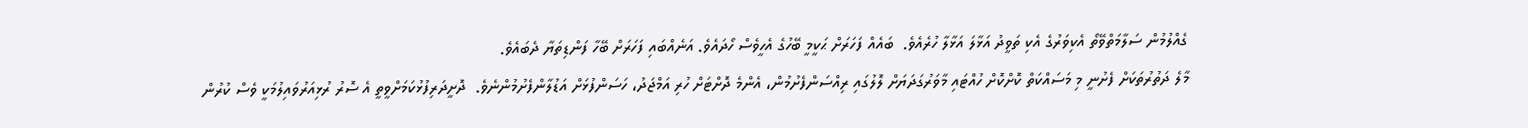ގެއްލުމުން ސަލާމަތްވޭތޯ އެކިވަރުގެ އެކި ތަވީދު އަޅާލަ އަޅާލާ ހުރެއެވެ.  ބައެއް ފަހަރަށް ޙަކީމީ ބޭހުގެ އެހީވެސް ހޯދައެވެ. އަނެއްބައި ފަހަރަށް ބޭހާ ފަންޑިތަޔާ ދެބައެވެ.
މާލެ ދަތުރުތަކަށް ފެށުނީ މި މަސައްކަތް ކޮށްކޮށް ހުއްޓައި މާވަރުގަދަޔަށް ލޮލުގައި ރިއްސަންފެށުމުން، އެންމެ ދޮށްޓަށް ހުރި އަމްޖަދު، ހަސަންފުޅަށް އަޑުލާންފެށުމުންނެވެ.  ދޮށީދަރިފުޅުކަމަށްވީތީ އެ ސޮރު ރުޅިއަރުވައިލުމަކީ ވެސް ކުރުން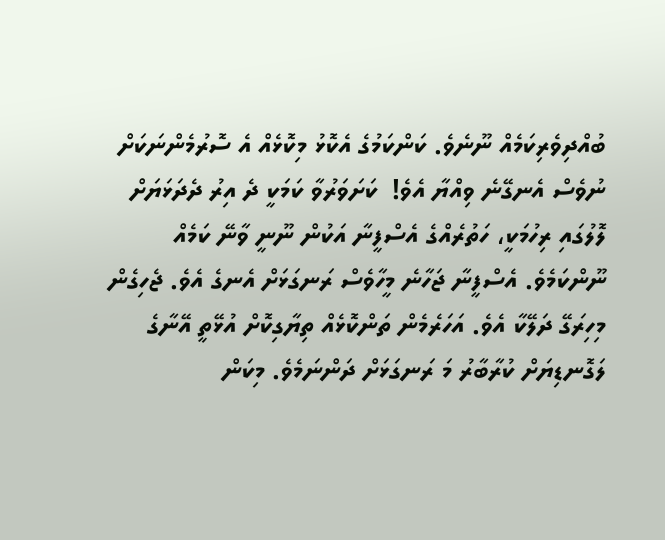ބުއްދިވެރިކަމެއް ނޫނެވެ. ކަންކަމުގެ އެކޮޅު މިކޮޅެއް އެ ސޮރުމެންނަކަށް ނުވެސް އެނގޭނެ ވިއްޔާ އެވެ!  ކަށަވަރުވާ ކަމަކީ ދެ އިރު ދެދަޅަޔަށް ލޮލުގައި ރިހުމަކީ، ހަތުރެއްގެ އެސްފީނާ އަކުން ނޫނީ ވާނޭ ކަމެއް ނޫންކަމެވެ. އެސްފީނާ ޖަހާނެ މީހާވެސް ރަނގަޅަށް އެނގެ އެވެ. ޖެހިގެން މިހިރަގޭ ދަލޭކާ އެވެ. އަހަރެމެން ތަންކޮޅެއް ތިޔާގިކޮށް އުޅޭތީ އޭނާގެ ލަގޮނޑިޔަށް ކުރާބާރު މަ ރަނގަޅަށް ދަންނަމެވެ. މިކަން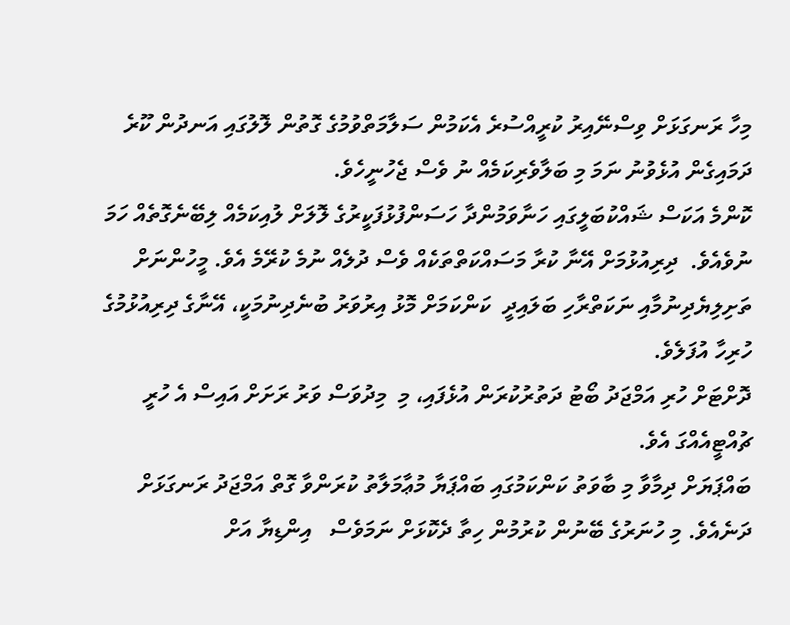މިހާ ރަނގަޅަށް ވިސްނޭއިރު ކުރީއްސުރެ އެކަމުން ސަލާމަތްވުމުގެ ގޮތުން ލޮލުގައި އަނދުން ކޫރެ ދަމައިގެން އުޅެވުނު ނަމަ މި ބަލާވެރިކަމެއް ނު ވެސް ޖެހުނީހެވެ.
ކޮންމެ އަކަސް ޝައްކުބަލީގައި ހަނާވަމުންދާ ހަސަންފުޅުފަކީރުގެ ލޮލަށް ލުއިކަމެއް ލިބޭނެގޮތެއް ހަމަ ނުވެއެވެ.  ދިރިއުޅުމަށް އޭނާ ކުރާ މަސައްކަތްތަކެއް ވެސް ދުލެއް ނުމެ ކުރޭމެ އެވެ. މީހުންނަށް ތަށިލިޔެދިނުމާއި ނަކަތްރާހި ބަލައިދީ  ކަންކަމަށް މޮޅު އިރުވަރު ބުނެދިނުމަކީ، އޭނާގެ ދިރިއުޅުމުގެ ހުރިހާ އުފަލެވެ.
ދޮށްޓަށް ހުރި އަމްޖަދު ބޯޓު ދަތުރުކުރަން އުޅެފައި، މި  މިދުވަސް ވަރު ރަށަށް އައިސް އެ ހުރީ ޗުއްޓީއެއްގަ އެވެ.
ބައްޕަޔަށް ދިމާވާ މި ބާވަތު ކަންކަމުގައި ބައްޕަޔާ މުޢާމަލާތު ކުރަންވާ ގޮތް އަމްޖަދު ރަނގަޅަށް ދަނެއެވެ. މި ހުނަރުގެ ބޭނުން ކުރުމުން ހިތާ ދެކޮޅަށް ނަމަވެސް   އިންޑިޔާ އަށް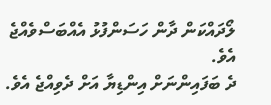ލޯދައްކަން ދާން ހަސަންފުޅު އެއްބަސްވެއްޖެ އެވެ.
ދެ ބަފައިންނަށް އިންޑިޔާ އަށް ދެވިއްޖެ އެވެ.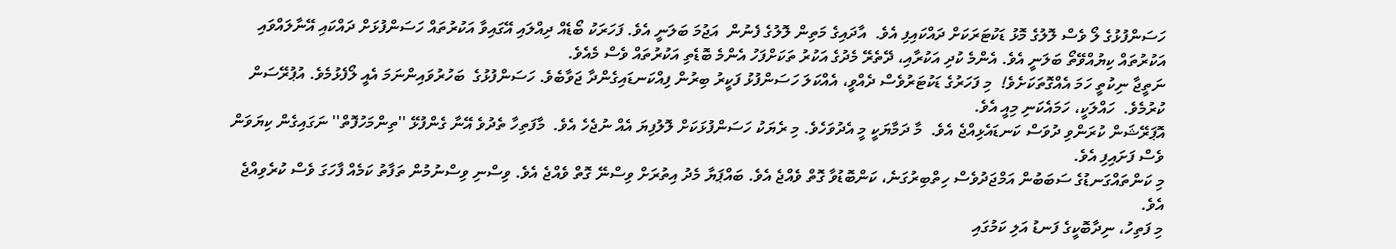ހަސަންފުޅުގެ ލޯ ވެސް ލޮލުގެ މޮޅު ޑަކުޓަރަކަށް ދައްކައިފި އެވެ.  އާދައިގެ މަތިން ލޮލުގެ ފެނުން  އަޖުމަ ބަލަނީ އެވެ. ފަހަރަކު ބޯޑެއް ދިއްލައި އޭގައިވާ އަކުރުތައް ހަސަންފުޅަށް ދައްކައި އޭނާލައްވައި އަކުރުތައް ކިޔުއްވޭތޯ ބަލަނީ އެވެ. އެންމެ ކުދި އަކުރާއި، ދޭތެރޭ މެދުގެ އަކުރު ތަކަށްފަހު އެންމެ ބޮޑެތި އަކުރުތައް ވެސް މެއެވެ.
ނަތީޖާ ނިކުތީ ހަމަ އެއްގޮތަކަށެވެ!  މި ފަހަރުގެ ޑަކުޓަރުވެސް ދެއްވީ، އެއްކަލަ ހަސަންފުޅު ފަކީރު ބިރުން ފިއްކަނޑައިގެންދާ ޖަވާބެވެ. ހަސަންފުޅުގެ  ބަހުރުވައިންނަމަ އެއީ ލޯފެޅުމެވެ. އުޕުރޭސަން ކުރުމެވެ.  ހައްލަކީ، ހަމައެކަނި މިއީ އެވެ.
އޮޕަރޭޝަން ކުރަންވި ދުވަސް ކަނޑައެޅިއްޖެ އެވެ.  މާ ދަމާޔަކީ މީ އެދުވަހެވެ. މި ރެޔަކު ހަސަންފުޅަކަށް ލޮލުފިޔަ އެއް ނުޖެހެ އެވެ.  މާފަތިހާ ތެދުވެ އޭނާ ގެންފުޅޭ ''ތިންމަހުފޮތް'' ނަގައިގެން ކިޔަވަން ވެސް ފަށައިފި އެވެ.
މި ކަންތައްގަނޑުގެ ސަބަބުން އަމްޖަދުވެސް ހިތްބިރުގަނެ، ކަންބޮޑުވާ ގޮތް ވެއްޖެ އެވެ. ބައްޕަޔާ މެދު އިތުރަށް ވިސްނޭ ގޮތް ވެއްޖެ އެވެ. ވިސްނި ވިސްނުމުން ތަފާތު ކަމެއް ފާހަގަ ވެސް ކުރެވިއްޖެ އެވެ.
މި ފަތިހު، ނިދާބޮކީގެ ފަނޑު އަލި ކަމުގައި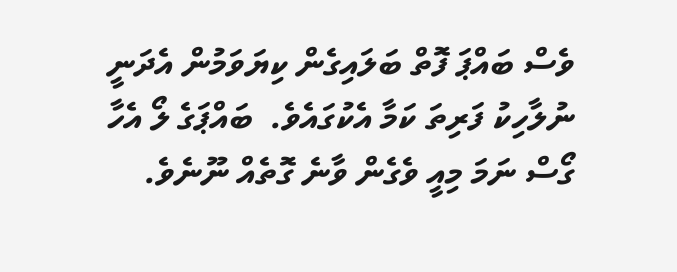ވެސް ބައްޕަ ފޮތް ބަލައިގެން ކިޔަވަމުން އެދަނީ ނުލާހިކު ފަރިތަ ކަމާ އެކުގައެވެ.  ބައްޕަގެ ލޯ އެހާ ގޯސް ނަމަ މިއީ ވެގެން ވާނެ ގޮތެއް ނޫނެވެ.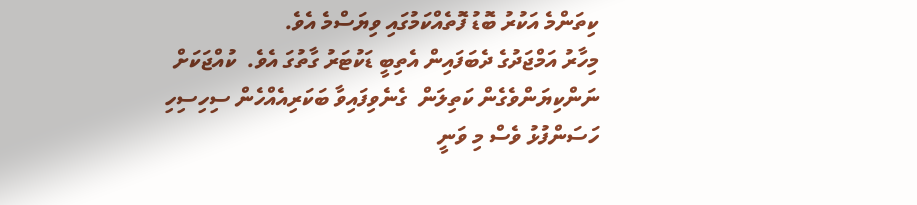ކިތަންމެ އަކުރު ބޮޑު ފޮތެއްކަމުގައި ވިޔަސްމެ އެވެ.
މިހާރު އަމްޖަދުގެ ދެބަފައިން އެތިބީ ޑަކުޓަރު ގާތުގަ އެވެ.  ކުއްޖަކަށް ނަންކިޔަންވެގެން ކަތިލަން  ގެނެވިފައިވާ ބަކަރިއެއްހެން ސިހިސިހި ހަސަންފުޅު ވެސް މި ވަނީ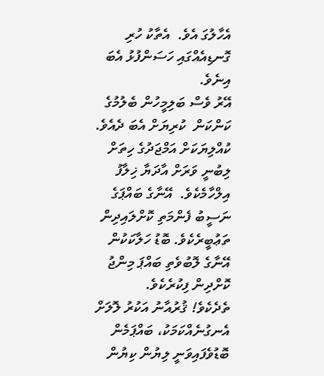އެހާލުގަ އެވެ.  އެތާކު ހުރި ގޮނޑިއެއްގައި ހަސަންފުޅު އެބަ އިނެވެ.
އޭރު ވެސް ބަލިމީހުން ބެލުމުގެ ކަންކަން  ކުރިޔަށް އެބަ ދެއެވެ.
ކުއްލިޔަކަށް އަމްޖަދުގެ ހިތަށް ލިބުނީ ވަރަށް އާދަޔާ ޚިލާފު އިލްހާމެކެވެ.  އޭނާގެ ބައްޕަގެ ނަސީބު ފެންމަތި ކޮށްލައިދިން ތަޢުބީރެކެވެ. ބޮޑު ހަލާކަކުން އޭނާގެ ލޮބުވެތި ބައްޕަ މިންޖު ކޮށްދިން ފިކުރެކެވެ.
ތެދެކެވެ! ޤުރުއާނު އަކުރު ލޮލަށް އެނގުނެއްކަމަކު، ބައްޕަމެން ބޮޑުވެފައިވަނީ ލިޔުން ކިޔުން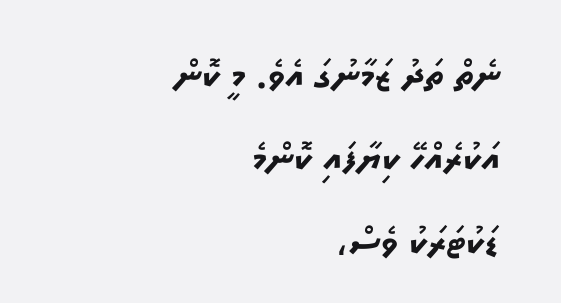ނެތް ތަދު ޒަމާނުގަ އެވެ. މީ ކޮން އަކުރެއްހޭ ކިޔާފައި ކޮންމެ ޑަކުޓަރަކު ވެސް،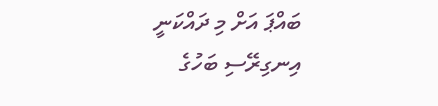ބައްޕަ އަށް މި ދައްކަނީ އިނގިރޭސި ބަހުގެ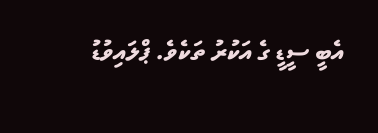އެބީ ސީޑީ ގެ އަކުރު ތަކެވެ. ޕްލައިވުޑު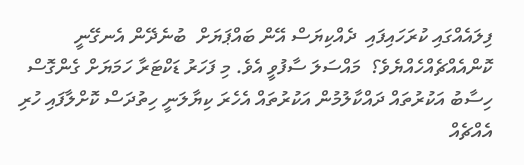ފިލައެއްގައި ކުރަހައިފައި  ދެއްކިޔަސް އޭން ބައްޕަޔަށް  ބުނެދޭން އެނގޭނީ   ކޮންއެއްޗެއްހެއްޔެވެ؟  މައްސަލަ ސާފުވީ އެވެ. މި ފަހަރު ޑަކްޓަރާ ހަމަޔަށް ގެންގޮސް ހިސާބު އަކުރުތައް ދައްކާލުމުން އަކުރުތައް އެހެރަ ކިޔާލަނީ ހިތުދަސް ކޮށްލާފައި ހުރި އެއްޗެއް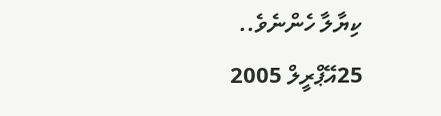ކިޔާލާ ހެންނެވެ..
25އޭޕްރީލް 2005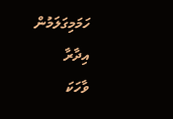ހަމަމިގަލަމުން
އިދާރާ
ވާހަކަ